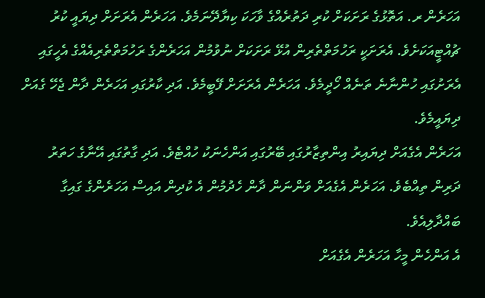އަހަރެން ރ. އަތޮޅުގެ ރަށަކަށް ކުރި ދަތުރެއްގެ ވާހަކަ ކިޔާދޭނަމެވެ. އަހަރެން އެރަށަށް ދިޔައީ ކުރު ޗުއްޓީއަކަށެވެ. އެރަށަކީ ރަހުމަތްތެރިން އުޅޭ ރަށަކަށް ނުވުމުން އަހަރެންގެ ރަހުމަތްތެރިއެއްގެ އެހީގައި އެރަށުގައި ހުންނާނެ ތަނެއް ހޯދީމެވެ. އަހަރެން އެރަށަށް ފޭބީމެވެ. އަދި ކާރުގައި އަހަރެން ދާން ޖެހޭ ގެއަށް ދިޔައީމެވެ.
އަހަރެން އެގެއަށް ދިޔައިރު އިންތިޒާރުގައި ބޭރުގައި އަންހެނަކު ހުއްޓެވެ. އަދި ގާތުގައި އޭނާގެ ހަތަރު ދަރިން ތިއްބެވެ. އަހަރެން އެގެއަށް ވަންނަން ދާން ހެދުމުން އެ ކުދިން އައިސް އަހަރެންގެ ގައިގާ ބައްދާލިއެވެ.
އެ އަންހެން މީހާ އަހަރެން އެގެއަށް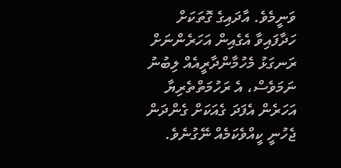ވަނީމެވެ. އާދައިގެ ގޮތަކަށް ހަދާފައިވާ އެގެއިން އަހަރެންނަށް ރަނގަޅު މެހުމާންދާރީއެއް ލިބުނު ނަމަވެސް، އެ ރަހުމަތްތެރިޔާ އަހަރެން އެފަދަ ގެއަކަށް ގެންދަން ޖެހުނީ ކީއްވެކަމެއް ނޭގުނެވެ.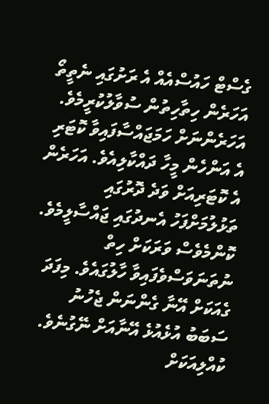ގެސްޓް ހައުސްއެއް އެ ރަށުގައި ނެތީތޯ އަހަރެން ހިތާހިތުން ސުވާލުކުރީމެވެ.
އަހަރެންނަށް ހަމަޖައްސާފައިވާ ކޮޓަރި އެ އަންހެން މީހާ ދައްކާލިއެވެ. އަހަރެން އެ ކޮޓަރިއަށް ވަދެ ދޮރުގައި ތަޅުލުމަށްފަހު އެނދުގައި ޖައްސާލީމެވެ. ކޮންމެވެސް ވަރަކަށް ހިތް ނުތަނަވަސްވެފައިވާ ހާލުގައެވެ. މިފަދަ ގެއަކަށް އޭނާ ގެންނަން ޖެހުނު ސަބަބު އުޅެއުޅެ އޭނާއަށް ނޭގުނެވެ.
ކުއްލިއަކަށް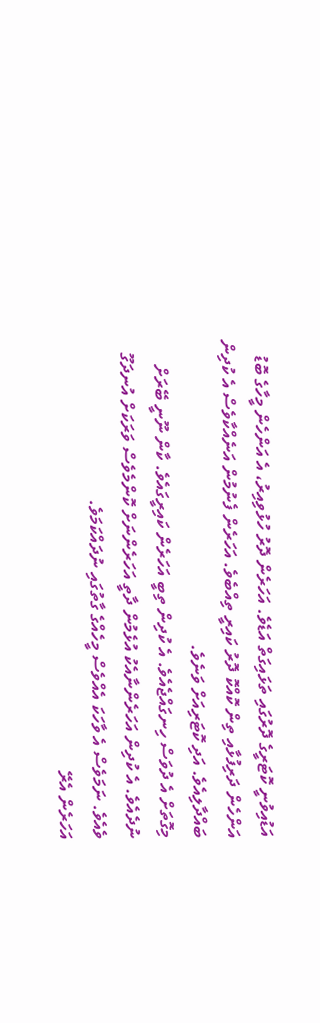އަޑުއިވުނީ ކޮޓަރީގެ ދޮރުގައި ތަޅައިގަތް އަޑެވެ. އަހަރެން ދޮރު ހުޅުވިއިރު، އެ އަންހެން މީހާގެ ބޮޑު އަންހެން ދަރިފުޅާއި ތިން ކޮއްކޮ ދޮރު ކައިރީ ތިއްބެވެ. އަހަރެން ފެނުމުން އަނެއްކާވެސް އެ ކުދިން ބައްދާލިއެވެ. އަދި ކޮޓަރިއަށް ވަނެވެ.
މިގޮތަށް އެ ދުވަސް ހިނގައްޖެއެވެ. އެ ކުދިން ތިބީ އަހަރެން ކައިރީގައެވެ. ކާން ނޫނީ ބޭރަށް ނުދެއެވެ. އެ ކުދިން އަހަރެންނާއެކު އުޅެމުން ދާތީ އަހަރެންނަށް ކޮންމެވެސް ވަރަކަށް އުނދަގޫ ވެއެވެ. ނަމަވެސް އެ ވާހަކަ އެއްވެސް މީހެއްގެ ގާތުގައި ނުދައްކަމަވެ.
އަހަރެން އެރޭ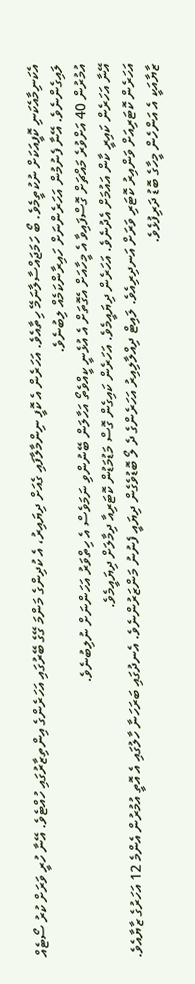އެކަނިމާއެކަނި ކޮފީއަކަށް ނުކުތީމެވެ. ބޯ ހަމަޖައްސާލާނަމޭ ހިތާއެވެ. އަހަރެން އެ ކޮފީ ނިންމާލާފައި ގެއަށް ދިޔައިރު، އެ ކުދިންގެ މަންމަ ގޭގެ ބޭރުގައި އަހަރެންގެ އިންތިޒާރުގައި ހުއްޓެވެ. އޭނާ ހުރީ ވަރަށް ކުރު ސޯޓެއް ލައިގެންނެވެ. އޭނާ ފެނުމުން އަހަރެންނަށް ހައިރާންކަމެއް ލިބުނެވެ.
އުމުރުން 40 އަށްވުރެ މައްޗަށް ގޮސްފައިވާ އެ މީހާއަށް އެގޮތަށް އެ އުޅެނީ ކީއްވެތޯ އަހާލަން ބޭނުންވި ނަމަވެސް އެ ހިތްވަރު އަހަންނަށް ނުލިބުނެވެ.
އޭނާ އަހަރެން ކައިރީ ކާން އައުމަށް އެދުނެވެ. އަހަރެން ދިޔައީމެވެ. އަހަރެން ކައިގެން ގޮސް މަޑުމަޑުން ކޮޓަރިއާ ދިމާލަށް ދިޔައީމެވެ.
އަހަރެން ކޮޓަރިއަށް ވަންއިރު ކޮޓަރި ވަރަށް އަނދިރިއެވެ. ލައިޓް ދިއްލާލިއިރު އަހަރެންގެ ދެ ލޯ ބޮޑުވެގެން ދިޔައީ ފެނުނު މަންޒަރުންނެވެ. އެނދުގައި ބަރަހަނާ ހާލުގައި އެ އޮތީ އުމުރުން އެންމެ 12 އަހަރުގެ ޒާޔާއެވެ. ޒާޔާއަކީ އެ އަންހެން މީހާގެ ބޮޑު ދަރިފުޅެވެ.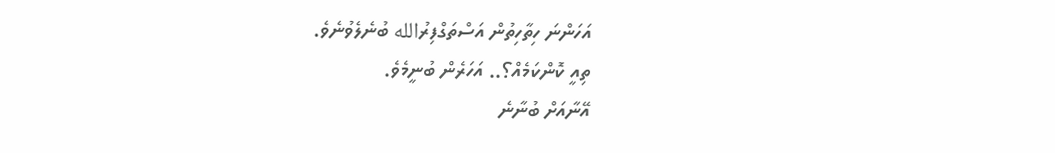އަހަންނަ ހިތާހިތުން އަސްތަގްފިރުالله ބުނެލެވުނެވެ.
ތިއީ ކޮންކަމެއް؟.. އަހަރެން ބުނީމެވެ.
އޭނާއަށް ބުނާނެ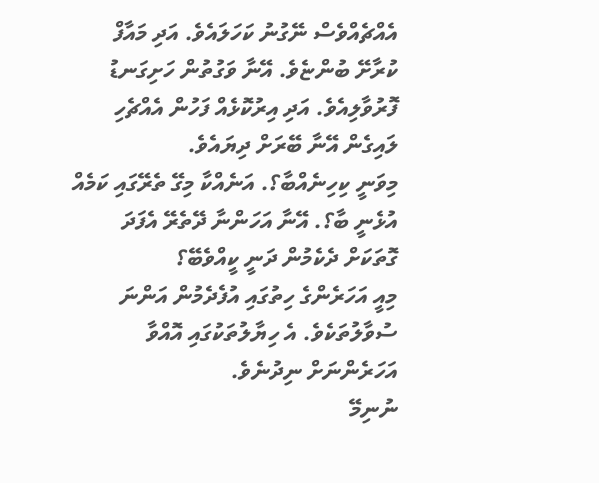އެއްޗެއްވެސް ނޭގުނު ކަހަލައެވެ. އަދި މައާފް ކުރާށޭ ބުންޏެވެ. އޭނާ ވަގުތުން ހަށިގަނޑު ފޮރުވާލިއެވެ. އަދި އިރުކޮޅެއް ފަހުން އެއްޗެހި ލައިގެން އޭނާ ބޭރަށް ދިޔައެވެ.
މިވަނީ ކިހިނެއްބާ؟. އަނެއްކާ މިގޭ ތެރޭގައި ކަމެއް އުޅެނީ ބާ؟. އޭނާ އަހަންނާ ދޭތެރޭ އެފަދަ ގޮތަކަށް ދެކެމުން ދަނީ ކީއްވެބޭ؟
މިއީ އަހަރެންގެ ހިތުގައި އުފެދެމުން އަންނަ ސުވާލުތަކެވެ. އެ ހިޔާލުތަކުގައި އޮއްވާ އަހަރެންނަށް ނިދުނެވެ.
ނުނިމޭ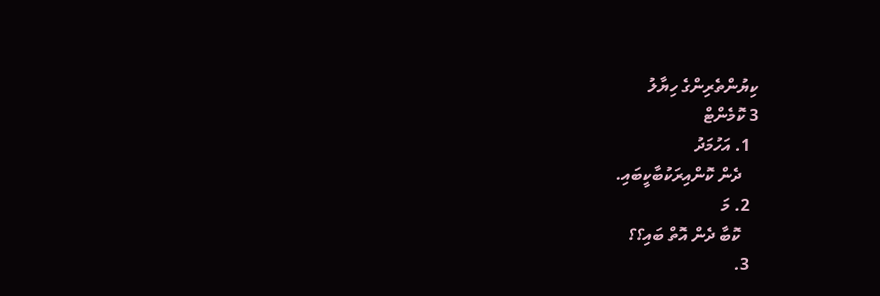ކިޔުންތެރިންގެ ހިޔާލު
3 ކޮމެންޓް
  1. އަހުމަދު
    ދެން ކޮންއިރަކުބާކީބައި.
  2. މަ
    ކޮބާ ދެން އޮތް ބައި؟؟
  3.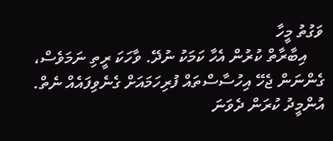ވަގުތު މީހާ
    އިބާރާތް ކުރުން އެހާ ކަމަކު ނުދޭ. ވާހަކަ ރީތި ނަމަވެސް، ގެންނަން ޖެހޭ އިހުސާސްތައް ފުރިހަމައަށް ގެނެވިފައެއް ނެތް. އުންމީދު ކުރަން ދެވަނަ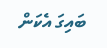ބައިގަ އެކަން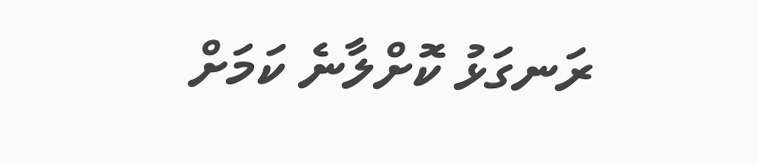ރަނގަޅު ކޮށްލާނެ ކަމަށް